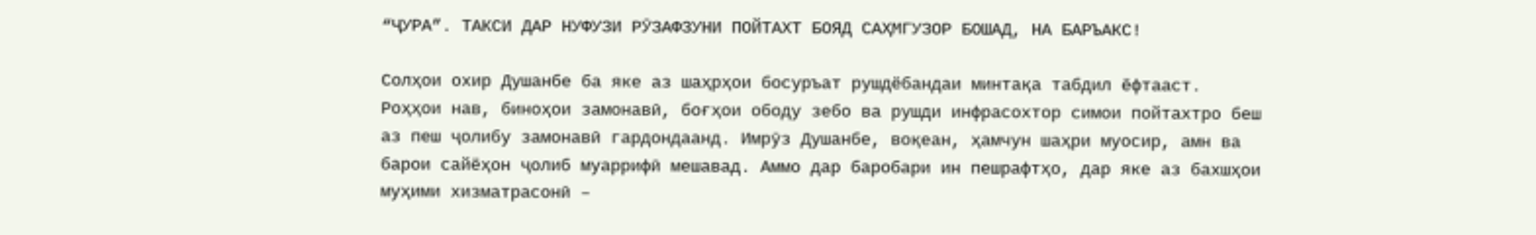“ҶУРА”. ТАКСИ ДАР НУФУЗИ РӮЗАФЗУНИ ПОЙТАХТ БОЯД САҲМГУЗОР БОШАД, НА БАРЪАКС!

Солҳои охир Душанбе ба яке аз шаҳрҳои босуръат рушдёбандаи минтақа табдил ёфтааст. Роҳҳои нав, биноҳои замонавӣ, боғҳои ободу зебо ва рушди инфрасохтор симои пойтахтро беш аз пеш ҷолибу замонавӣ гардондаанд. Имрӯз Душанбе, воқеан, ҳамчун шаҳри муосир, амн ва барои сайёҳон ҷолиб муаррифӣ мешавад. Аммо дар баробари ин пешрафтҳо, дар яке аз бахшҳои муҳими хизматрасонӣ –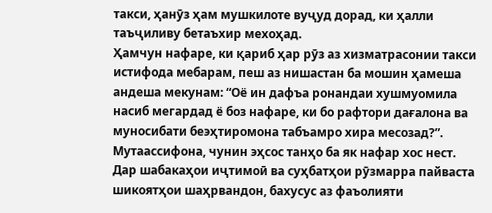такси, ҳанӯз ҳам мушкилоте вуҷуд дорад, ки ҳалли таъҷиливу бетаъхир мехоҳад.
Ҳамчун нафаре, ки қариб ҳар рӯз аз хизматрасонии такси истифода мебарам, пеш аз нишастан ба мошин ҳамеша андеша мекунам: “Оё ин дафъа ронандаи хушмуомила насиб мегардад ё боз нафаре, ки бо рафтори дағалона ва муносибати беэҳтиромона табъамро хира месозад?”.
Мутаассифона, чунин эҳсос танҳо ба як нафар хос нест. Дар шабакаҳои иҷтимоӣ ва суҳбатҳои рӯзмарра пайваста шикоятҳои шаҳрвандон, бахусус аз фаъолияти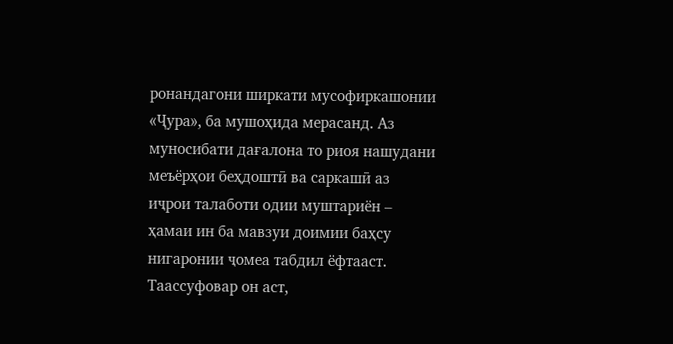ронандагони ширкати мусофиркашонии «Ҷура», ба мушоҳида мерасанд. Аз муносибати дағалона то риоя нашудани меъёрҳои беҳдоштӣ ва саркашӣ аз иҷрои талаботи одии муштариён – ҳамаи ин ба мавзуи доимии баҳсу нигаронии ҷомеа табдил ёфтааст.
Таассуфовар он аст,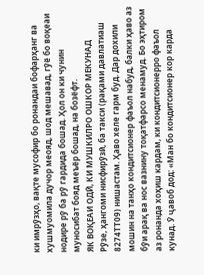ки имрӯзҳо, вақте мусофир бо ронандаи бофарҳанг ва хушмуомила дучор меояд, шод мешавад, гӯё бо воқеаи нодире рӯ ба рӯ гардида бошад. Ҳол он ки чунин муносибат бояд меъёр бошад, на бозёфт.
ЯК ВОҚЕАИ ОДӢ, КИ МУШКИЛРО ОШКОР МЕКУНАД
Рӯзе, ҳангоми нисфирӯзӣ, ба такси (рақами давлатиаш 8274ТТ09) нишастам. Ҳаво хеле гарм буд. Дар дохили мошин на танҳо кондитсионер фаъол набуд, балки ҳаво аз бӯи арақ ва нос вазнину тоқатфарсо менамуд. Бо эҳтиром аз ронанда хоҳиш кардам, ки кондитсионерро фаъол кунад. Ӯ ҷавоб дод: «Ман бо кондитсионер кор карда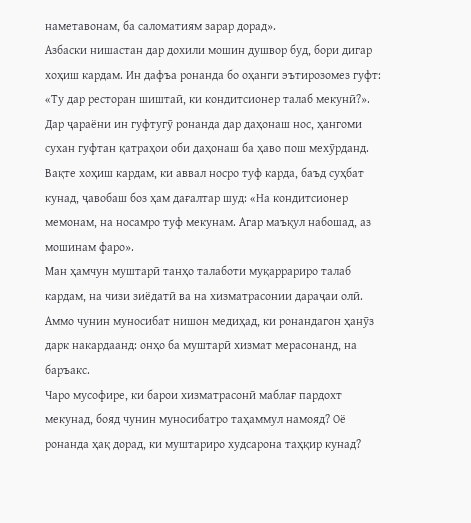наметавонам, ба саломатиям зарар дорад».
Азбаски нишастан дар дохили мошин душвор буд, бори дигар хоҳиш кардам. Ин дафъа ронанда бо оҳанги эътирозомез гуфт: «Ту дар ресторан шиштаӣ, ки кондитсионер талаб мекунӣ?».
Дар ҷараёни ин гуфтугӯ ронанда дар даҳонаш нос, ҳангоми сухан гуфтан қатраҳои оби даҳонаш ба ҳаво пош мехӯрданд. Вақте хоҳиш кардам, ки аввал носро туф карда, баъд суҳбат кунад, ҷавобаш боз ҳам дағалтар шуд: «На кондитсионер мемонам, на носамро туф мекунам. Агар маъқул набошад, аз мошинам фаро».
Ман ҳамчун муштарӣ танҳо талаботи муқаррариро талаб кардам, на чизи зиёдатӣ ва на хизматрасонии дараҷаи олӣ. Аммо чунин муносибат нишон медиҳад, ки ронандагон ҳанӯз дарк накардаанд: онҳо ба муштарӣ хизмат мерасонанд, на баръакс.
Чаро мусофире, ки барои хизматрасонӣ маблағ пардохт мекунад, бояд чунин муносибатро таҳаммул намояд? Оё ронанда ҳақ дорад, ки муштариро худсарона таҳқир кунад?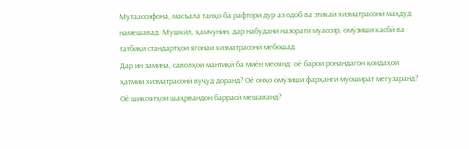Мутаассифона, масъала танҳо ба рафтори дур аз одоб ва этикаи хизматрасонӣ маҳдуд намешавад. Мушкил, ҳамчунин, дар набудани назорати муассир, омӯзиши касбӣ ва татбиқи стандартҳои ягонаи хизматрасонӣ мебошад.
Дар ин замина, саволҳои мантиқӣ ба миён меоянд: оё барои ронандагон қоидаҳои ҳатмии хизматрасонӣ вуҷуд доранд? Оё онҳо омӯзиши фарҳанги муошират мегузаранд? Оё шикоятҳои шаҳрвандон баррасӣ мешаванд?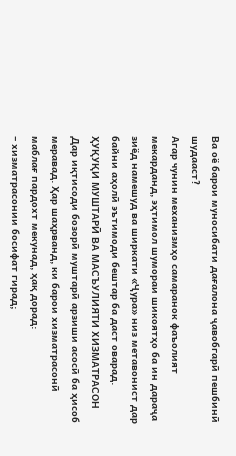Ва оё барои муносибати дағалона ҷавобгарӣ пешбинӣ шудааст?
Агар чунин механизмҳо самаранок фаъолият мекарданд, эҳтимол шумораи шикоятҳо ба ин дараҷа зиёд намешуд ва ширкати «Ҷура» низ метавонист дар байни аҳолӣ эътимоди бештар ба даст оварад.
ҲУҚУҚИ МУШТАРӢ ВА МАСЪУЛИЯТИ ХИЗМАТРАСОН
Дар иқтисоди бозорӣ муштарӣ арзиши асосӣ ба ҳисоб меравад. Ҳар шаҳрванд, ки барои хизматрасонӣ маблағ пардохт мекунад, ҳақ дорад:
– хизматрасонии босифат гирад;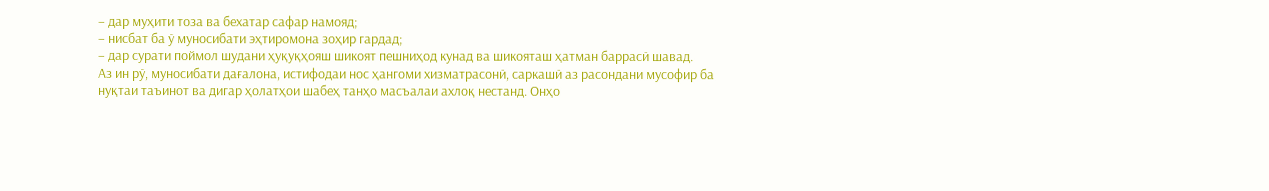– дар муҳити тоза ва бехатар сафар намояд;
– нисбат ба ӯ муносибати эҳтиромона зоҳир гардад;
– дар сурати поймол шудани ҳуқуқҳояш шикоят пешниҳод кунад ва шикояташ ҳатман баррасӣ шавад.
Аз ин рӯ, муносибати дағалона, истифодаи нос ҳангоми хизматрасонӣ, саркашӣ аз расондани мусофир ба нуқтаи таъинот ва дигар ҳолатҳои шабеҳ танҳо масъалаи ахлоқ нестанд. Онҳо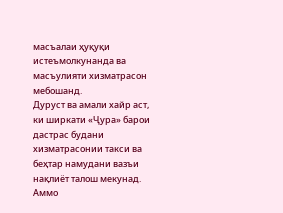масъалаи ҳуқуқи истеъмолкунанда ва масъулияти хизматрасон мебошанд.
Дуруст ва амали хайр аст, ки ширкати «Ҷура» барои дастрас будани хизматрасонии такси ва беҳтар намудани вазъи нақлиёт талош мекунад. Аммо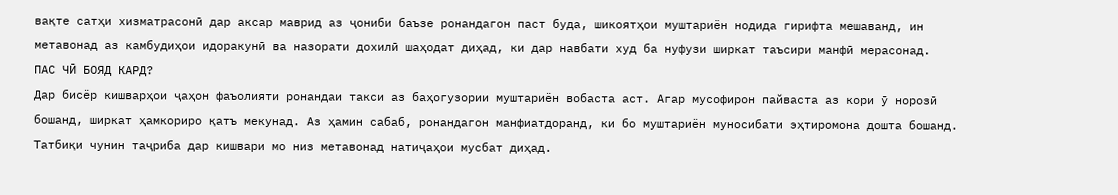вақте сатҳи хизматрасонӣ дар аксар маврид аз ҷониби баъзе ронандагон паст буда, шикоятҳои муштариён нодида гирифта мешаванд, ин метавонад аз камбудиҳои идоракунӣ ва назорати дохилӣ шаҳодат диҳад, ки дар навбати худ ба нуфузи ширкат таъсири манфӣ мерасонад.
ПАС ЧӢ БОЯД КАРД?
Дар бисёр кишварҳои ҷаҳон фаъолияти ронандаи такси аз баҳогузории муштариён вобаста аст. Агар мусофирон пайваста аз кори ӯ норозӣ бошанд, ширкат ҳамкориро қатъ мекунад. Аз ҳамин сабаб, ронандагон манфиатдоранд, ки бо муштариён муносибати эҳтиромона дошта бошанд. Татбиқи чунин таҷриба дар кишвари мо низ метавонад натиҷаҳои мусбат диҳад.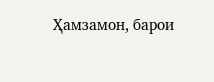Ҳамзамон, барои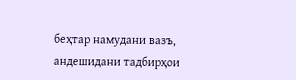беҳтар намудани вазъ, андешидани тадбирҳои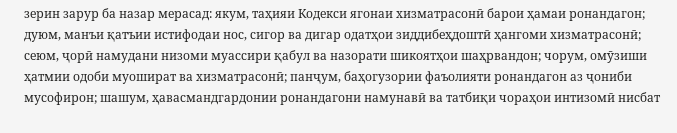зерин зарур ба назар мерасад: якум, таҳияи Кодекси ягонаи хизматрасонӣ барои ҳамаи ронандагон; дуюм, манъи қатъии истифодаи нос, сигор ва дигар одатҳои зиддибеҳдоштӣ ҳангоми хизматрасонӣ; сеюм, ҷорӣ намудани низоми муассири қабул ва назорати шикоятҳои шаҳрвандон; чорум, омӯзиши ҳатмии одоби муошират ва хизматрасонӣ; панҷум, баҳогузории фаъолияти ронандагон аз ҷониби мусофирон; шашум, ҳавасмандгардонии ронандагони намунавӣ ва татбиқи чораҳои интизомӣ нисбат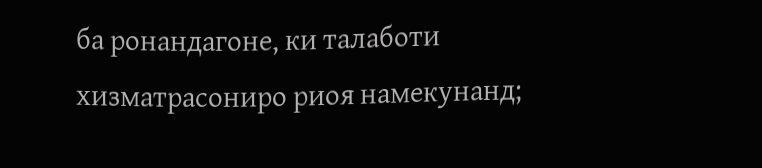ба ронандагоне, ки талаботи хизматрасониро риоя намекунанд;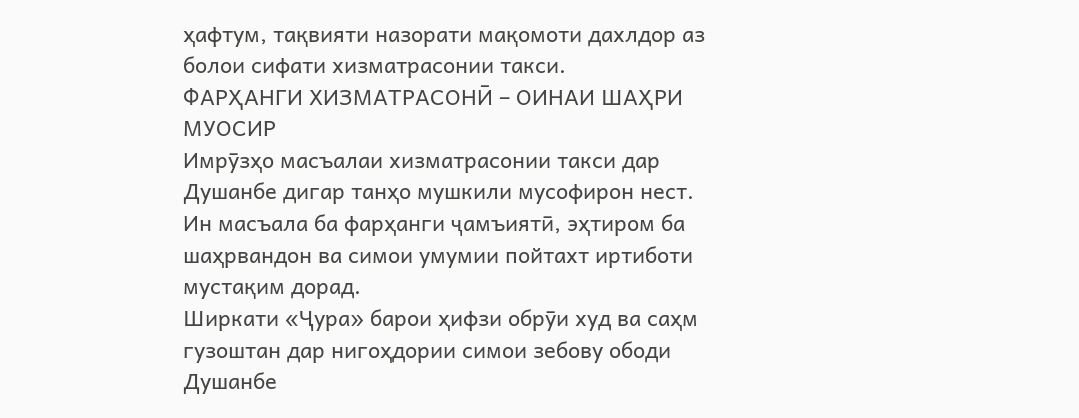ҳафтум, тақвияти назорати мақомоти дахлдор аз болои сифати хизматрасонии такси.
ФАРҲАНГИ ХИЗМАТРАСОНӢ – ОИНАИ ШАҲРИ МУОСИР
Имрӯзҳо масъалаи хизматрасонии такси дар Душанбе дигар танҳо мушкили мусофирон нест. Ин масъала ба фарҳанги ҷамъиятӣ, эҳтиром ба шаҳрвандон ва симои умумии пойтахт иртиботи мустақим дорад.
Ширкати «Ҷура» барои ҳифзи обрӯи худ ва саҳм гузоштан дар нигоҳдории симои зебову ободи Душанбе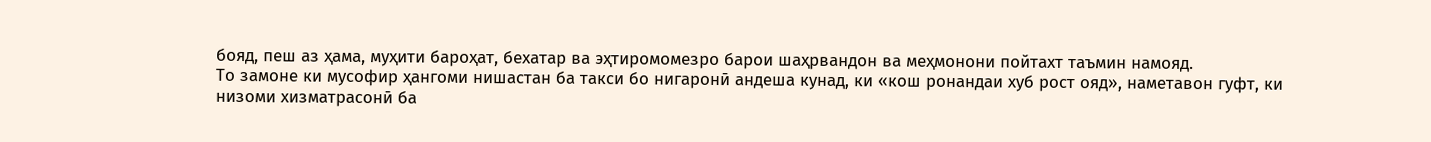бояд, пеш аз ҳама, муҳити бароҳат, бехатар ва эҳтиромомезро барои шаҳрвандон ва меҳмонони пойтахт таъмин намояд.
То замоне ки мусофир ҳангоми нишастан ба такси бо нигаронӣ андеша кунад, ки «кош ронандаи хуб рост ояд», наметавон гуфт, ки низоми хизматрасонӣ ба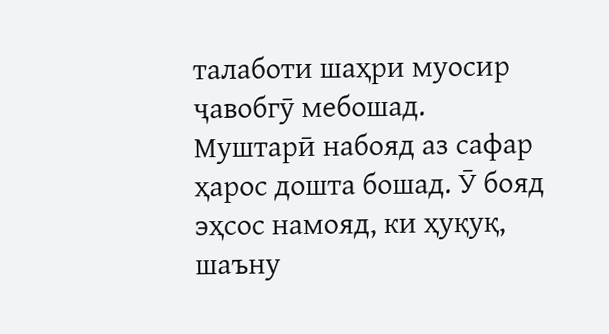талаботи шаҳри муосир ҷавобгӯ мебошад.
Муштарӣ набояд аз сафар ҳарос дошта бошад. Ӯ бояд эҳсос намояд, ки ҳуқуқ, шаъну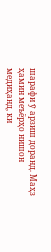шарафи ӯ арзиш доранд. Маҳз ҳамин меъёрҳо нишон медиҳанд, ки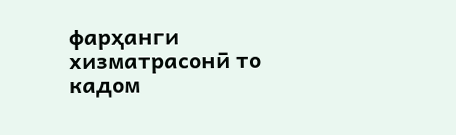фарҳанги хизматрасонӣ то кадом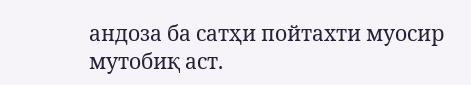андоза ба сатҳи пойтахти муосир мутобиқ аст.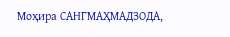Моҳира САНГМАҲМАДЗОДА,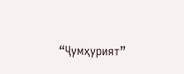“Ҷумҳурият”